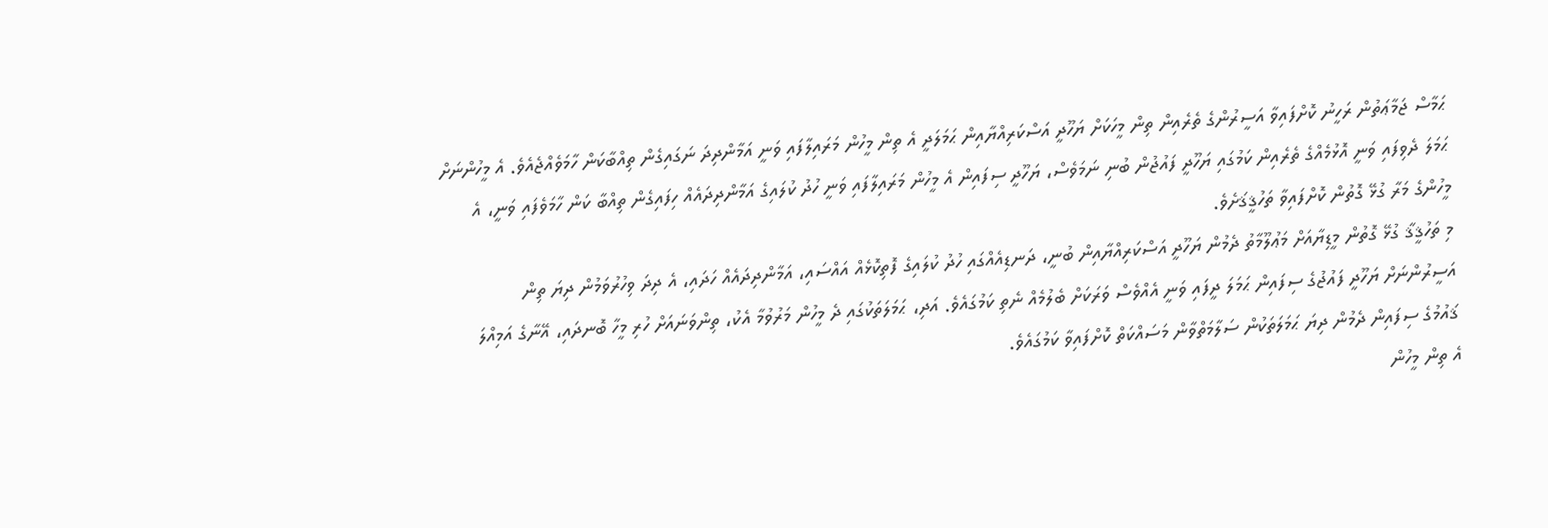ޙަމާސް ޖަމާޢަތުން ރަހީނު ކޮށްފައިވާ އަސީރުންގެ ތެރެއިން ތިން މީހަކަށް ޔަހޫދީ އަސްކަރިއްޔާއިން ޙަމަލަދީ އެ ތިން މީހުން މަރައިލާފައި ވަނީ އަމާންދިދަ ނަގައިގެން ތިއްބާކަން ހާމަވެއްޖެއެވެ. އެ މީހުންނަށް ޙަމަލަ ދެވިފައި ވަނީ އޮޅުމެއްގެ ތެރެއިން ކަމުގައި ޔަހޫދީ ފައުޖުން ބުނި ނަމަވެސް، ޔަހޫދީ ސިފައިން އެ މީހުން މަރައިލާފައި ވަނީ ހުދު ކުލައިގެ އަމާންދިދައެއް ހިފައިގެން ތިއްބާ ކަން ހާމަވެފައި ވަނީ، އެ މީހުންގެ މަރާ ގުޅޭ ގޮތުން ކޮށްފައިވާ ތަހުޤީޤަށެވެ.
މި ތަހުޤީޤާ ގުޅޭ ގޮތުން މީޑިޔާއަށް މަޢުލޫމާތު ދެމުން ޔަހޫދީ އަސްކަރިއްޔާއިން ބުނީ، ދަނޑިއެއްގައި ހުދު ކުލައިގެ ފޮތިކޮޅެއް އައްސައި، އަމާންދިދައެއް ހަދައި، އެ ދިދަ ވިހުރުވަމުން ދިޔަ ތިން އަސީރުންނަށް ޔަހޫދީ ފައުޖުގެ ސިފައިން ޙަމަލަ ދީފައި ވަނީ އެއްވެސް ވަރަކަށް ބެލުމެއް ނެތި ކަމުގައެވެ. އަދި، ޙަމަލަތަކުގައި ދެ މީހުން މަރުވުމާ އެކު، ތިންވަނައަށް ހުރި މީހާ ބޮނދައި، އޭނާގެ އަމިއްލަ ޤައުމުގެ ސިފައިން ދެމުން ދިޔަ ޙަމަލަތަކުން ސަލާމަތްވާން މަސައްކަތް ކޮށްފައިވާ ކަމުގައެވެ.
އެ ތިން މީހުން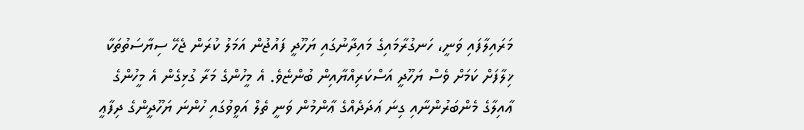މަރައިލާފައި ވަނީ، ހަނގުރާމައިގެ މައިދާނުގައި ޔަހޫދީ ފައުޖުން އަމަލު ކުރަން ޖެހޭ ސިޔާސަތުތަކާ ޚިލާފަށް ކަމަށް ވެސް ޔަހޫދީ އަސްކަރިއްޔާއިން ބުންޏެވެ. އެ މީހުންގެ މަރާ ގުޅިގެން އެ މީހުންގެ ޢާއިލާގެ މެންބަރުންނާއި ގިނަ ޢަދަދެއްގެ ޢާންމުން ވަނީ ތެލް އަވީވުގައި ހުންނަ ޔަހޫދީންގެ ދިފާޢީ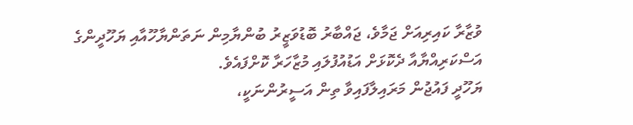ވުޒާރާ ކައިރިއަށް ޖަމާވެ، ޖައްބާރު ބޮޑުވަޒީރު ބުންޔާމިން ނަތަންޔާހޫއާއި ޔަހޫދީންގެ އަސްކަރިއްޔާއާ ދެކޮޅަށް އަޑުއުފުލައި މުޒާހަރާ ކޮށްފައެވެ.
ޔަހޫދީ ފައުޖުން މަރައިލާފައިވާ ތިން އަސީރުންނަކީ،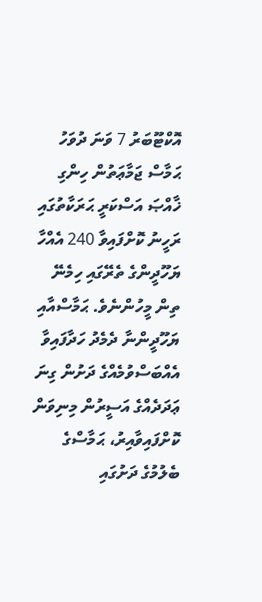އޮކްޓޫބަރު 7 ވަނަ ދުވަހު ޙަމާސް ޖަމާޢަތުން ހިންގި ޚާއްޞަ އަސްކަރީ ޙަރަކާތުގައި ރަހީނު ކޮށްފައިވާ 240 އެއްހާ ޔަހޫދީންގެ ތެރޭގައި ހިމެނޭ ތިން މީހުންނެވެ. ޙަމާސްއާއި ޔަހޫދީންނާ ދެމެދު ހަދާފައިވާ އެއްބަސްވުމެއްގެ ދަށުން ގިނަ ޢަދަދެއްގެ އަސީރުން މިނިވަން ކޮށްފައިވާއިރު، ޙަމާސްގެ ބެލުމުގެ ދަށުގައި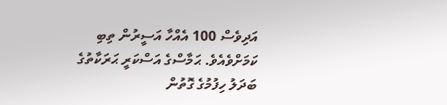އަދިވެސް 100 އެއްހާ އަސީރުން ތިބި ކަމަށްވެއެވެ. ޙަމާސްގެ އަސްކަރީ ޙަރަކާތުގެ ބަދަލު ހިފުމުގެ ގޮތުން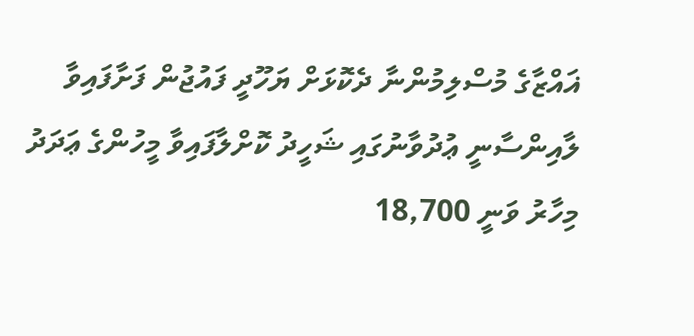ޣައްޒާގެ މުސްލިމުންނާ ދެކޮޅަށް ޔަހޫދީ ފައުޖުން ފަށާފައިވާ ލާއިންސާނީ ޢުދުވާނުގައި ޝަހީދު ކޮށްލާފައިވާ މީހުންގެ ޢަދަދު މިހާރު ވަނީ 18,700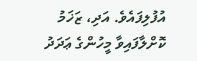އުފުލިފައެވެ. އަދި، ޒަޚަމު ކޮށްލާފައިވާ މީހުންގެ ޢަދަދު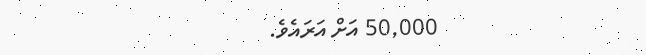50,000 އަށް އަރައެވެ.